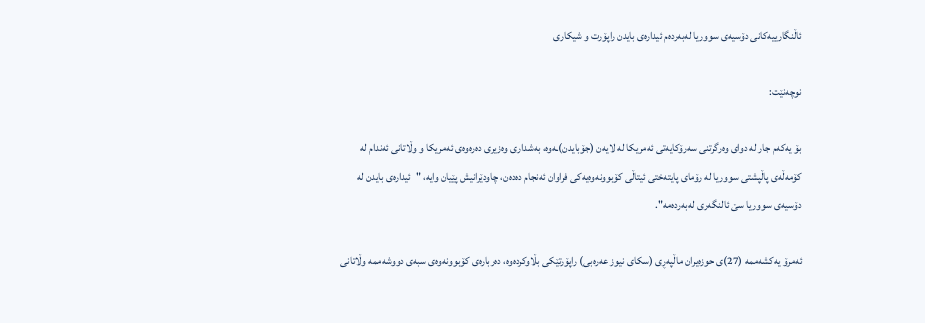ئاڵنگارییەکانى دۆسیەى سووریا لەبەردەم ئیدارەى بایدن راپۆرت و شیکاری

نوچەنێت:

بۆ یه‌كه‌م جار ‌له‌ دوای وه‌رگرتنی سه‌رۆكایه‌تی ئه‌مریكا له‌ لایه‌ن (جۆبایدن‌)ـەوە، به‌شداری وه‌زیری ده‌ره‌وه‌ی ئه‌مریكا و وڵاتانی ئه‌ندام له‌ كۆمه‌ڵه‌ی پاڵپشتی سووریا له‌ رۆمای پایته‌ختی ئیتاڵی كۆبوونه‌وه‌یه‌كی فراوان ئه‌نجام ده‌ده‌ن، چاودێرانیش پێیان وایه‌، "ئیداره‌ی بایدن له‌ دۆسیه‌ی سووریا سێ ئالنگه‌ری له‌به‌رده‌مه".

ئه‌مرۆ یه‌كشه‌ممه‌ (27)ی حوزه‌یران ماڵپه‌ڕی (سكای نیوز عه‌ره‌بی) راپۆرتێكی بڵاوكرده‌وه‌، ده‌رباره‌ی كۆبوونه‌وه‌ی سبه‌ی دووشه‌ممه‌ وڵاتانی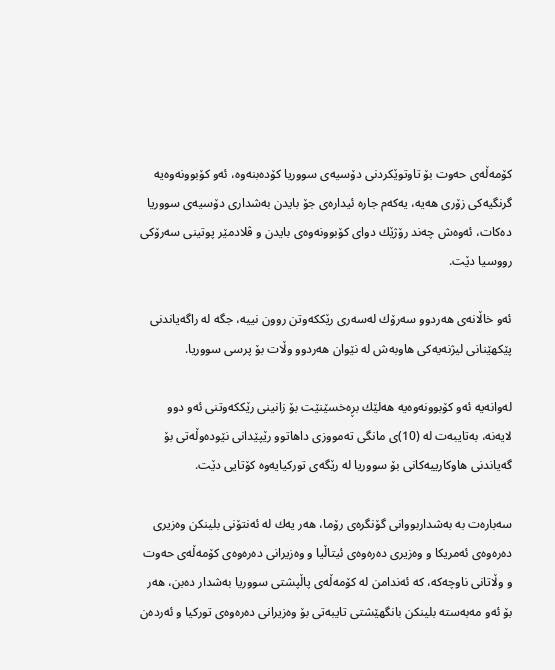كۆمه‌ڵه‌ی حه‌وت بۆ تاوتوێكردنی دۆسیه‌ی سووریا كۆده‌بنه‌وه‌، ئه‌و كۆبوونه‌وه‌یه‌ گرنگیه‌كی زۆرى هه‌یه‌، یه‌كه‌م جاره‌ ئیداره‌ی جۆ بایدن به‌شداری دۆسیه‌ی سووریا ده‌كات، ئه‌وه‌ش چه‌ند رۆژێك‌ دوای كۆبوونه‌وه‌ی بایدن و ڤلادمێر پوتینی سه‌رۆكی رووسیا دێت.

ئه‌و خاڵانه‌ی هه‌ردوو سه‌رۆك له‌سه‌ری رێككه‌وتن روون نییه‌، جگه‌ له‌ راگه‌یاندنی پێكهێنانی لیژنه‌یه‌كی هاوبه‌ش له‌ نێوان هه‌ردوو وڵات بۆ پرسی سووریا.

له‌وانه‌یه‌ ئه‌و كۆبوونه‌وه‌یه‌ هه‌لێك بڕه‌خسێنێت بۆ زانینی رێككه‌وتنی ئه‌و دوو لایه‌نه‌، به‌تایبه‌ت له‌ (10)ی مانگی ته‌مووزی داهاتوو رێپێدانی نێوده‌وڵه‌تی بۆ گه‌یاندنی هاوكارییه‌كانی بۆ سووریا له‌ رێگه‌ی توركیایه‌وه‌ كۆتایی دێت.

سه‌باره‌ت به‌ به‌شداربووانی گۆنگره‌ی رۆما، هه‌ر یه‌ك له‌ ئه‌نتۆنی بلینكن وه‌زیری ده‌ره‌وه‌ی ئه‌مریكا و وه‌زیری ده‌ره‌وه‌ی ئیتاڵیا و وه‌زیرانی ده‌ره‌وه‌ی كۆمه‌ڵه‌ی حه‌وت و وڵاتانی ناوچه‌كه‌، كه‌ ئه‌ندامن له‌ كۆمه‌ڵه‌ی پاڵپشتی سووریا به‌شدار ده‌بن، هه‌ر بۆ ئه‌و مه‌به‌سته‌ بلینكن بانگهێشتی تایبه‌تی بۆ وه‌زیرانی ده‌ره‌وه‌ی توركیا و ئه‌رده‌ن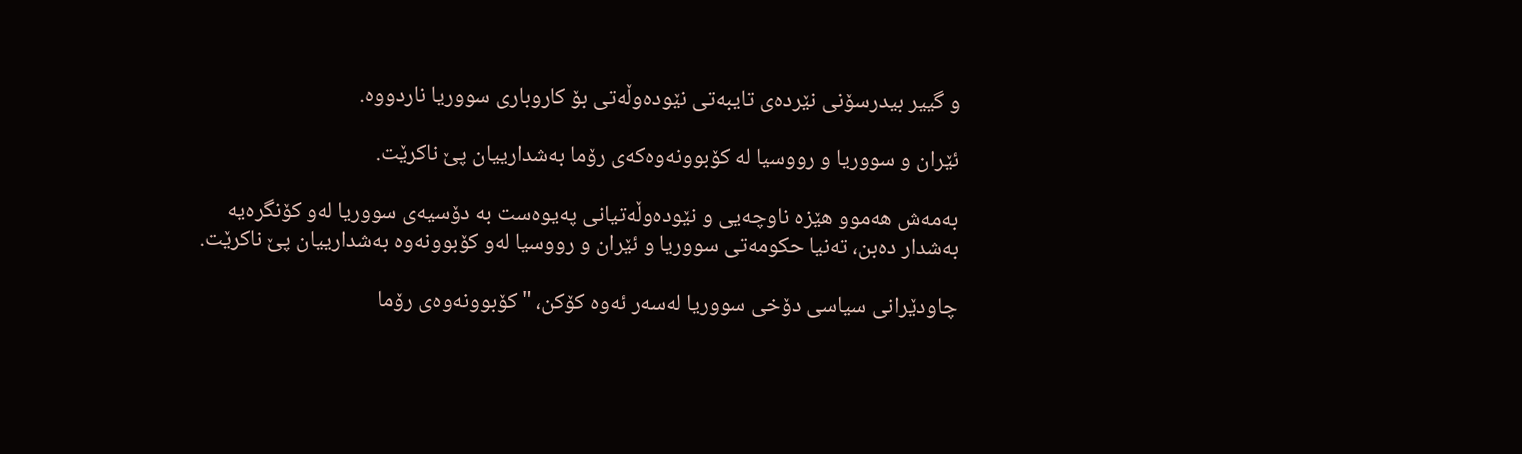و گییر بیدرسۆنی نێرده‌ی تایبه‌تی نێوده‌وڵه‌تی بۆ كاروباری سووریا ناردووه‌.

ئێران و سووریا و رووسیا لە کۆبوونەوەکەى رۆما به‌شدارییان پێ ناكرێت.

به‌مه‌ش هه‌موو هێزه‌ ناوچه‌یی و نێوده‌وڵه‌تیانی په‌یوه‌ست به‌ دۆسیه‌ی سووریا له‌و كۆنگره‌یه‌ به‌شدار ده‌بن، ته‌نیا حكومه‌تی سووریا و ئێران و رووسیا له‌و كۆبوونه‌وه‌ به‌شدارییان پێ ناكرێت.

چاودێرانی سیاسی دۆخی سووریا له‌سه‌ر ئه‌وه‌ كۆكن، "كۆبوونه‌وه‌ی رۆما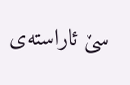سێ ئاراسته‌ی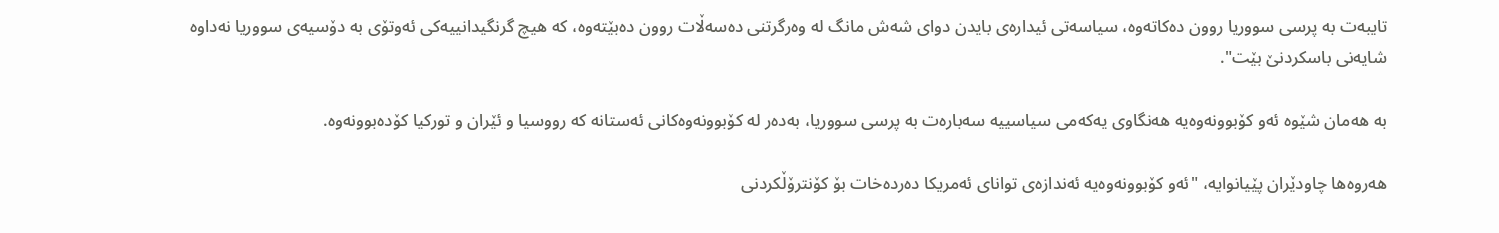تایبه‌ت به‌ پرسی سووریا روون ده‌كاته‌وه‌، سیاسه‌تی ئیداره‌ی بایدن دوای شه‌ش مانگ له‌ وه‌رگرتنی ده‌سه‌ڵات روون ده‌بێته‌وه‌، كه‌ هیچ گرنگیدانییەکی ئەوتۆى بە دۆسیه‌ی سووریا نەداوە شایەنى باسکردنێ بێت".

به‌ هه‌مان شێوه‌ ئه‌و كۆبوونه‌وه‌یه‌ هه‌نگاوی یه‌كه‌می سیاسییه‌ سه‌باره‌ت به‌ پرسی سووریا، به‌ده‌ر له‌ كۆبوونه‌وه‌كانی ئه‌ستانه‌ كه‌ رووسیا و ئێران و توركیا كۆده‌بوونه‌وه‌.

هه‌روه‌ها چاودێران پێیانوایه‌، "ئه‌و كۆبوونه‌وه‌یه‌ ئه‌ندازه‌ی توانای ئه‌مریكا ده‌رده‌خات بۆ كۆنترۆڵكردنی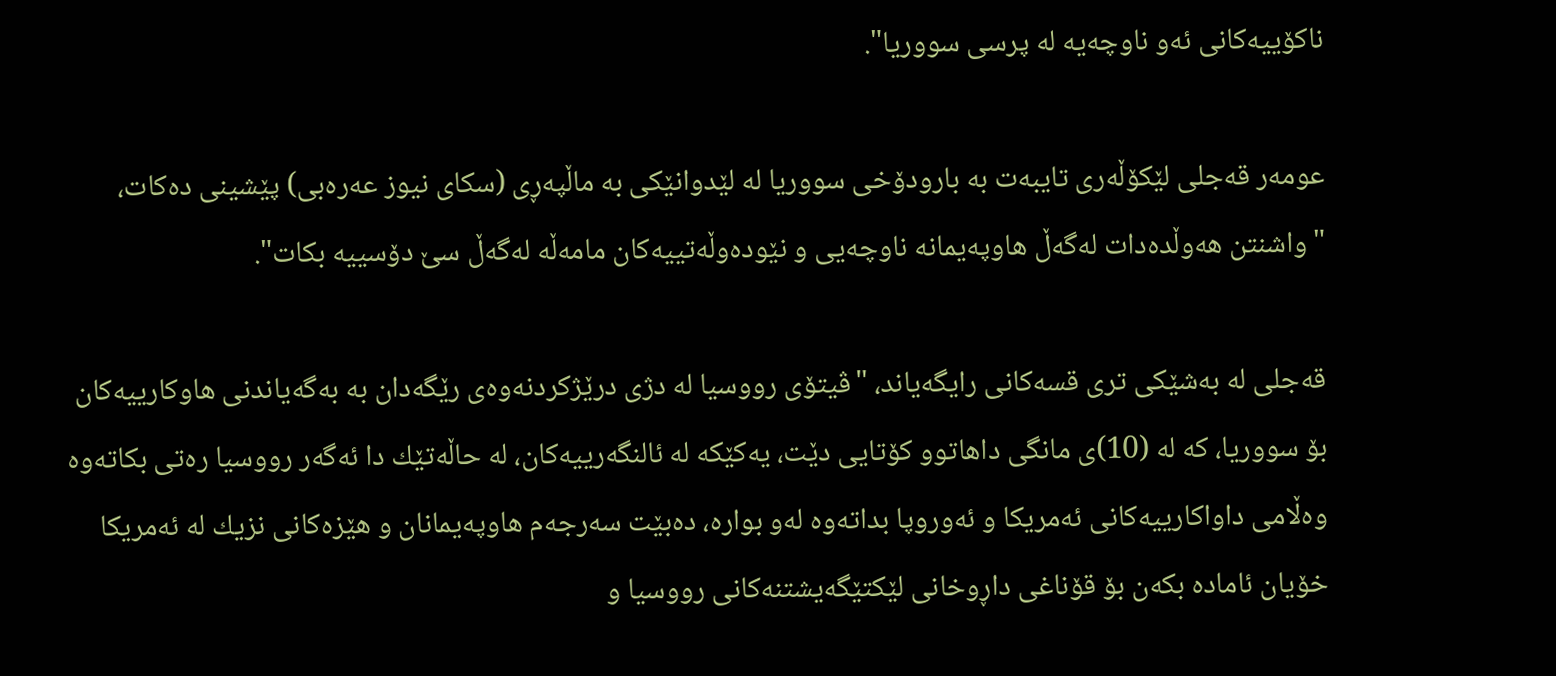ناكۆییه‌كانی ئه‌و ناوچه‌یه‌ له‌ پرسی سووریا".

عومه‌ر قه‌جلی لێكۆڵه‌ری تایبه‌ت به‌ بارودۆخی سووریا له‌ لێدوانێكی به‌ ماڵپه‌ڕی (سكای نیوز عه‌ره‌بی) پێشینی دەکات‌، "واشنتن هه‌وڵده‌دات له‌گه‌ڵ هاوپه‌یمانه‌ ناوچه‌یی و نێوده‌وڵه‌تییه‌كان مامەڵە لەگەڵ سێ دۆسییه‌ بكات".

قه‌جلی له‌ به‌شێكی تری قسه‌كانی رایگه‌یاند، "ڤیتۆی رووسیا له‌ دژی درێژكردنه‌وه‌ی رێگه‌دان به‌ به‌گه‌یاندنی هاوكارییه‌كان بۆ سووریا، كه‌ له‌ (10)ی مانگی داهاتوو كۆتایی دێت، یه‌كێكه‌ له‌ ئالنگه‌رییه‌كان، له‌ حاڵه‌تێك دا ئه‌گه‌ر رووسیا ره‌تی بكاته‌وه‌ وه‌ڵامی داواكارییه‌كانی ئه‌مریكا و ئه‌وروپا بداته‌وه‌ له‌و بواره‌، ده‌بێت سه‌رجه‌م هاوپه‌یمانان و هێزه‌كانی نزیك له‌ ئه‌مریكا خۆیان ئاماده‌ بكه‌ن بۆ قۆناغی داڕوخانی لێكتێگه‌یشتنه‌كانی رووسیا و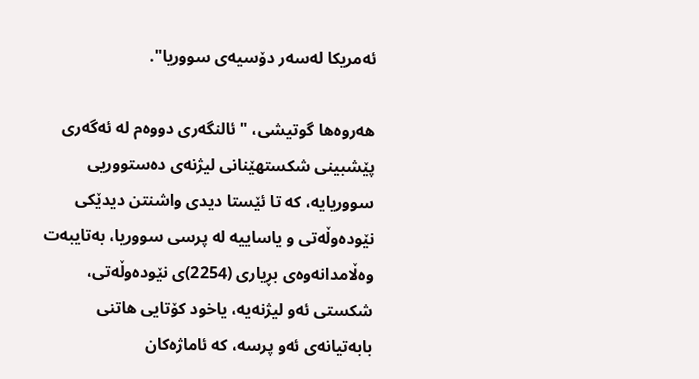ئه‌مریكا له‌سه‌ر دۆسیه‌ی سووریا".

هه‌روه‌ها گوتیشی، "ئالنگه‌ری دووه‌م له‌ ئه‌گه‌ری پێشبینی شكستهێنانی لیژنه‌ی ده‌ستووریی سووریایه‌، كه‌ تا ئێستا دیدی واشنتن دیدێکى نێوده‌وڵه‌تی و یاساییه‌ له‌ پرسی سووریا، به‌تایبه‌ت وه‌ڵامدانه‌وه‌ی بڕیاری (2254)ی نێوده‌وڵه‌تی، شكستی ئه‌و لیژنه‌یه‌، یاخود كۆتایی هاتنی بابه‌تیانه‌ى ئەو پرسە، كه‌ ئاماژه‌كان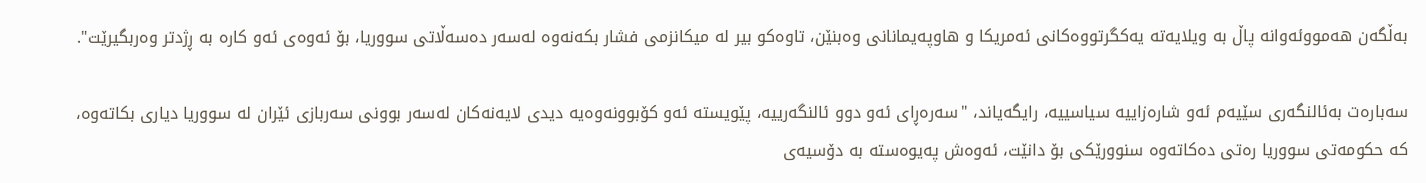به‌ڵگه‌ن هەمووئەوانە پاڵ به‌ ویلایه‌ته‌ یه‌كگرتووه‌كانی ئه‌مریكا و هاوپه‌یمانانی وەبنێن، تاوەکو بیر له‌ میكانزمی فشار بكه‌نه‌وه‌ له‌سه‌ر ده‌سه‌ڵاتی سووریا، بۆ ئه‌وه‌ی ئه‌و كاره‌ به‌ ڕژدتر وه‌ربگیرێت".

سه‌باره‌ت به‌ئالنگه‌ری سێیه‌م ئه‌و شاره‌زاییه‌ سیاسییه‌، رایگه‌یاند، "سه‌ره‌ڕای ئه‌و دوو ئالنگه‌رییه‌، پێویسته‌ ئه‌و كۆبوونه‌وه‌یه‌ دیدی لایه‌نه‌كان له‌سه‌ر بوونی سه‌ربازی ئێران له‌ سووریا دیاری بكاته‌وه‌، كه‌ حكومه‌تی سووریا ره‌تی ده‌كاته‌وه‌ سنوورێكی بۆ دانێت، ئه‌وه‌ش په‌یوه‌سته‌ به‌ دۆسیه‌ی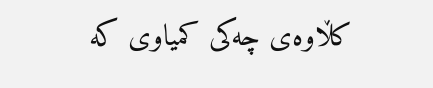كڵاوه‌ی چه‌كی كمیاوی كه‌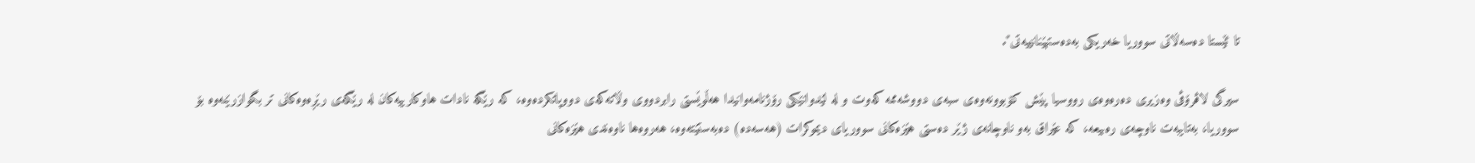تا ئێستا ده‌سه‌ڵاتی سووریا خەریکى به‌ده‌ستهێنانییەتى".

سیرگی لاڤرۆڤی وه‌زیری ده‌ره‌وه‌ی رووسیا پێش كۆبوونه‌وه‌ی سبه‌ی دووشه‌ممه‌ كه‌وت و له‌ لێدوانێكی رۆژنامه‌وانیدا هه‌ڵوێستی رابردووی وڵاته‌كه‌ی دووپاتكرده‌وه‌، كه‌ رێگه‌ نادات هاوكارییه‌كان له‌ رێگه‌ی رێڕه‌وه‌كانی تر بگوازرێنه‌وه‌ بۆ سووریا، به‌تایبه‌ت ناوچه‌ی ره‌بیعه‌، كه‌ عێراق به‌و ناوچانه‌ی ژێر ده‌ستی‌ هێزه‌كانی سووریای دیموكرات (هه‌سه‌ده‌) ده‌به‌ستێته‌وه‌، هه‌روه‌ها ناوه‌ندی هێزه‌كانی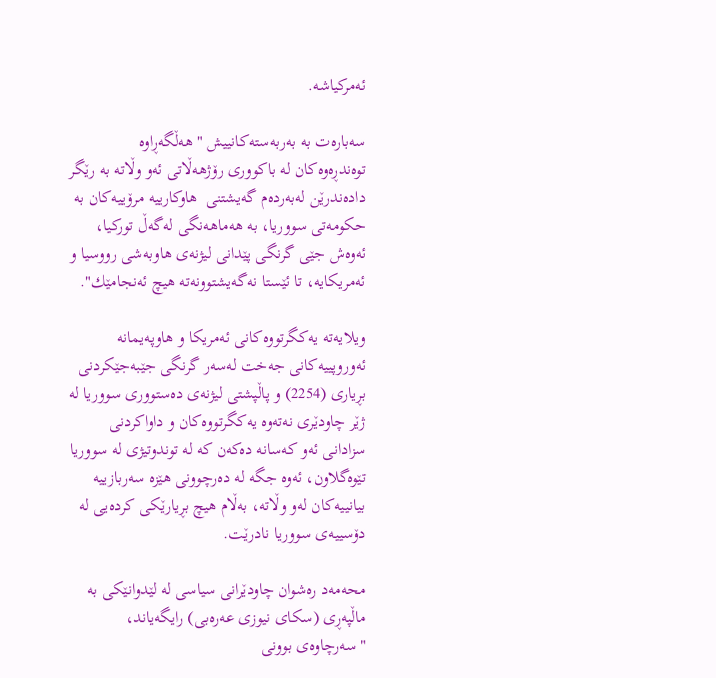ئه‌مركیاشه‌.

سه‌باره‌ت به‌ به‌ربه‌سته‌كانییش "هه‌ڵگه‌ڕاوه‌ توه‌ندڕه‌وه‌كان له‌ باكووری رۆژهه‌ڵاتی ئه‌و وڵاته‌ به‌ رێگر داده‌ندرێن له‌به‌رده‌م گه‌یشتنی  هاوكارییه‌ مرۆییه‌كان بە حكومه‌تی سووریا، به‌ هه‌ماهه‌نگی له‌گه‌ڵ توركیا، ئه‌وه‌ش جێی گرنگی پێدانى لیژنه‌ی هاوبه‌شی رووسیا و ئه‌مریكایه‌، تا ئێستا نه‌گه‌یشتوونه‌ته‌ هیچ ئه‌نجامێك".

ویلایه‌ته‌ یه‌كگرتووه‌كانی ئه‌مریكا و هاوپه‌یمانه‌ ئه‌وروپییه‌كانی جه‌خت له‌سه‌ر گرنگی جێبه‌جێكردنی بڕیاری (2254) و پاڵپشتی لیژنه‌ی ده‌ستووری سووریا له‌ ژێر چاودێری نه‌ته‌وه‌ یه‌كگرتووه‌كان و داواكردنی سزادانی ئه‌و كه‌سانه‌ دەکەن کە له‌ توندوتیژی له‌ سووریا تێوەگلاون، ئه‌وه‌ جگه‌ له‌ ده‌رچوونی هێزه‌ سه‌ربازییه‌ بیانییه‌كان له‌و وڵاته‌، به‌ڵام هیچ بڕیارێكی كرده‌یی له‌ دۆسییه‌ی سووریا نادرێت.

محه‌مه‌د ره‌شوان چاودێرانی سیاسی له‌ لێدوانێكی به‌ ماڵپه‌ڕی (سكای نیوزی عه‌ره‌بی) رایگه‌یاند، "سه‌رچاوه‌ی بوونی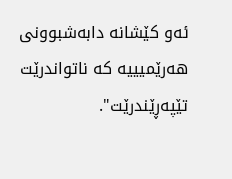ئه‌و كێشانه‌ دابه‌شبوونی هه‌رێمیییه‌ كه‌ ناتواندرێت تێپه‌ڕێندرێت".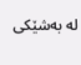له‌ به‌شێكی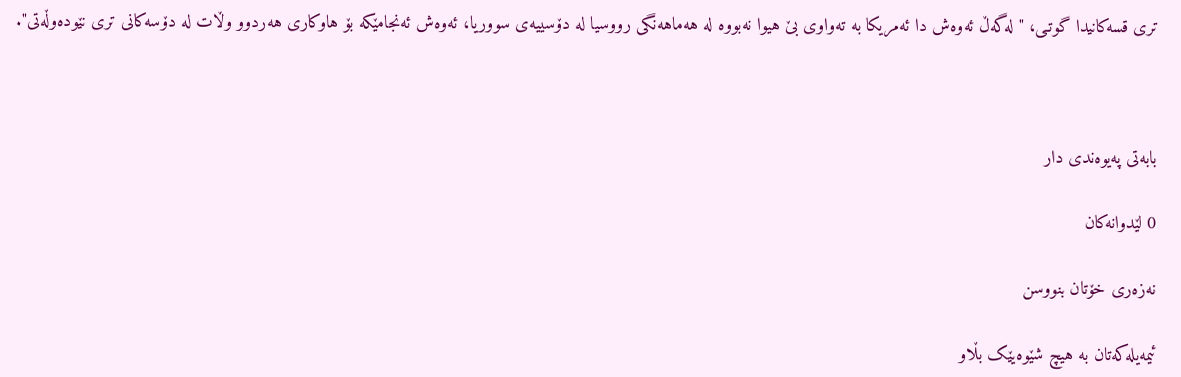تری قسه‌كانیدا گوتـی، "له‌گه‌ڵ ئه‌وه‌ش دا ئه‌مریكا به‌ ته‌واوی بێ هیوا نه‌بووه‌ له‌ هه‌ماهه‌نگی رووسیا له‌ دۆسییه‌ی سووریا، ئه‌وه‌ش ئه‌نجامێكه‌ بۆ هاوكاری هه‌ردوو وڵات له‌ دۆسه‌كانی تری نێوده‌وڵه‌تی".



بابەتی پەیوەندی دار

0 لێدوانەکان

نەزەری خۆتان بنووسن

ئیمەیلەکەتان بە هیچ شێوەیێک بڵاو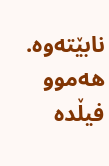نابێتەوە. هەموو فیڵدە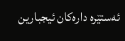ئەستێرە دارەکان ئیجبارین